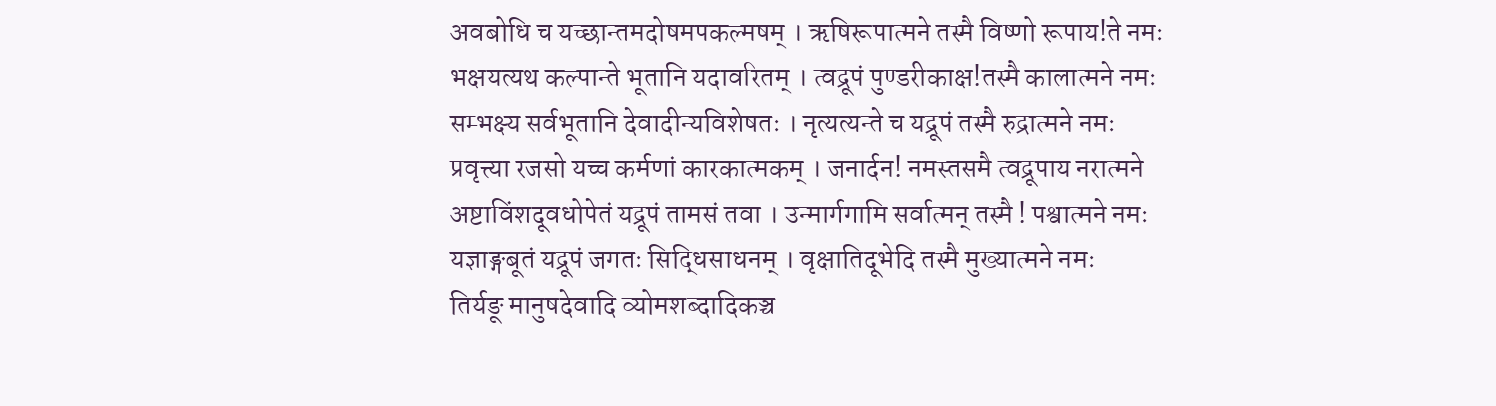अवबोधि च यच्छान्तमदोषमपकल्मषम् । ऋषिरूपात्मने तस्मै विष्णो रूपाय!ते नमः
भक्षयत्यथ कल्पान्ते भूतानि यदावरितम् । त्वद्रूपं पुण्डरीकाक्ष!तस्मै कालात्मने नमः
सम्भक्ष्य सर्वभूतानि देवादीन्यविशेषतः । नृत्यत्यन्ते च यद्रूपं तस्मै रुद्रात्मने नमः
प्रवृत्त्या रजसो यच्च कर्मणां कारकात्मकम् । जनार्दन! नमस्तसमै त्वद्रूपाय नरात्मने
अष्टाविंशदूवधोपेतं यद्रूपं तामसं तवा । उन्मार्गगामि सर्वात्मन् तस्मै ! पश्वात्मने नमः
यज्ञाङ्गबूतं यद्रूपं जगतः सिद्धिसाधनम् । वृक्षातिदूभेदि तस्मै मुख्यात्मने नमः
तिर्यङू मानुषदेवादि व्योमशब्दादिकञ्च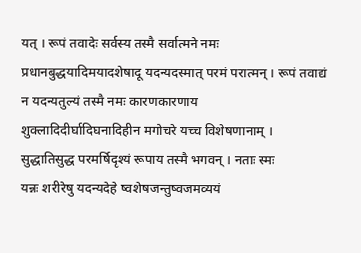यत् । रूपं तवादेः सर्वस्य तस्मै सर्वात्मने नमः
प्रधानबुद्धयादिमयादशेषादू यदन्यदस्मात् परमं परात्मन् । रूपं तवाद्यं न यदन्यतुल्यं तस्मै नमः कारणकारणाय
शुक्लादिदीर्घादिघनादिहीन मगोचरे यच्च विशेषणानाम् । सुद्धातिसुद्ध परमर्षिदृश्यं रूपाय तस्मै भगवन् । नताः स्मः
यन्नः शरीरेषु यदन्यदेहे ष्वशेषजन्तुष्वजमव्ययं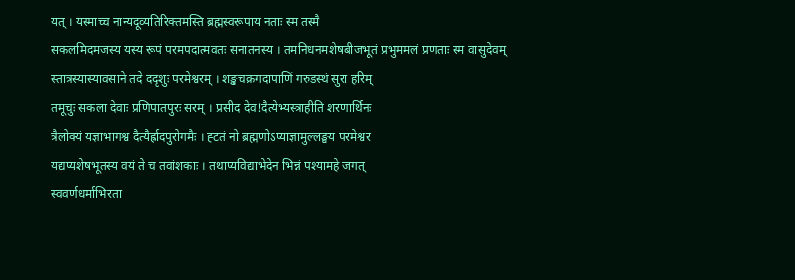यत् । यस्माच्च नान्यदूव्यतिरिक्तमस्ति ब्रह्मस्वरूपाय नताः स्म तस्मै
सकलमिदमजस्य यस्य रूपं परमपदात्मवतः सनातनस्य । तमनिधनमशेषबीजभूतं प्रभुममलं प्रणताः स्म वासुदेवम्
स्तात्रस्यास्यावसाने तदे ददृशुः परमेश्वरम् । शङ्खचक्रगदापाणिं गरुडस्थं सुरा हरिम्
तमूचुः सकला देवाः प्रणिपातपुरः सरम् । प्रसीद देव!दैत्येभ्यस्त्राहीति शरणार्थिनः
त्रैलोक्यं यज्ञाभागश्व दैत्यैर्ह्रादपुरोगमैः । ह्टतं नो ब्रह्मणोऽप्याज्ञामुल्लङ्घय परमेश्वर
यद्यप्यशेषभूतस्य वयं ते च तवांशकाः । तथाप्यविद्याभेदेन भिन्नं पश्यामहे जगत्
स्ववर्णधर्माभिरता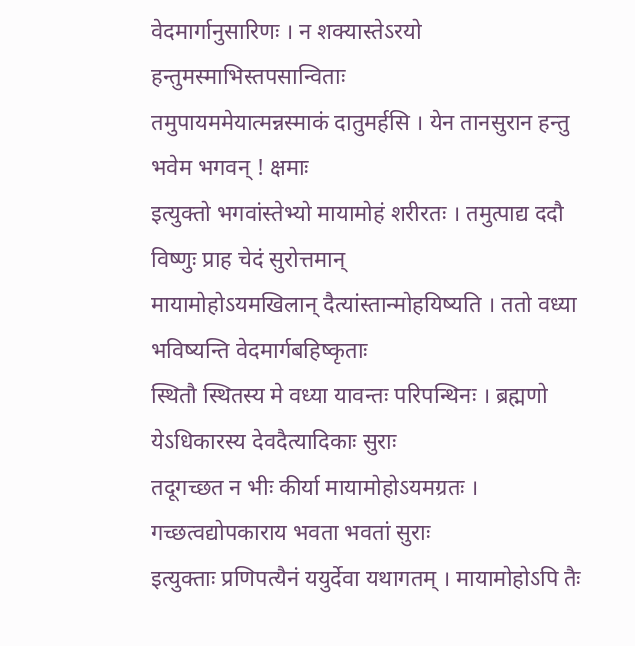वेदमार्गानुसारिणः । न शक्यास्तेऽरयो हन्तुमस्माभिस्तपसान्विताः
तमुपायममेयात्मन्नस्माकं दातुमर्हसि । येन तानसुरान हन्तु भवेम भगवन् ! क्षमाः
इत्युक्तो भगवांस्तेभ्यो मायामोहं शरीरतः । तमुत्पाद्य ददौ विष्णुः प्राह चेदं सुरोत्तमान्
मायामोहोऽयमखिलान् दैत्यांस्तान्मोहयिष्यति । ततो वध्या भविष्यन्ति वेदमार्गबहिष्कृताः
स्थितौ स्थितस्य मे वध्या यावन्तः परिपन्थिनः । ब्रह्मणो येऽधिकारस्य देवदैत्यादिकाः सुराः
तदूगच्छत न भीः कीर्या मायामोहोऽयमग्रतः । गच्छत्वद्योपकाराय भवता भवतां सुराः
इत्युक्ताः प्रणिपत्यैनं ययुर्देवा यथागतम् । मायामोहोऽपि तैः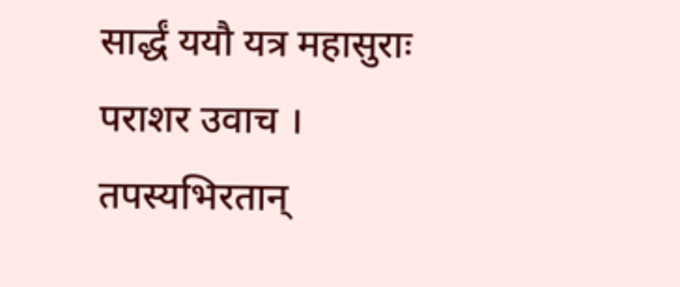सार्द्धं ययौ यत्र महासुराः
पराशर उवाच । तपस्यभिरतान्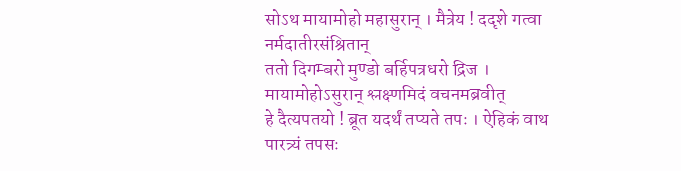सोऽथ मायामोहो महासुरान् । मैत्रेय ! ददृशे गत्वा नर्मदातीरसंश्रितान्
ततो दिगम्बरो मुण्डो बर्हिपत्रधरो द्रिज । मायामोहोऽसुरान् श्लक्ष्णमिदं वचनमब्रवीत्
हे दैत्यपतयो ! ब्रूत यदर्थं तप्यते तपः । ऐहिकं वाथ पारत्र्यं तपसः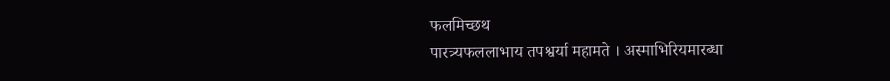फलमिच्छथ
पारत्र्यफललाभाय तपश्वर्या महामते । अस्माभिरियमारब्धा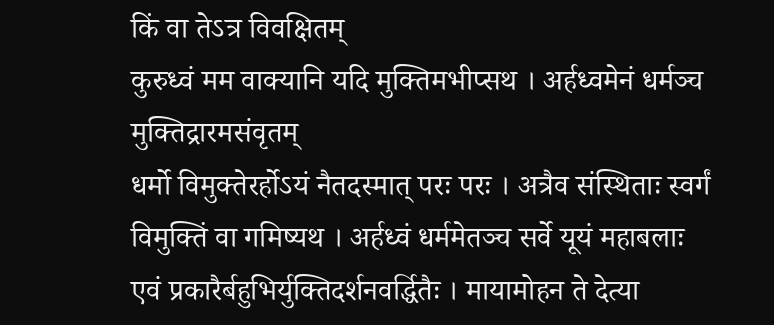किं वा तेऽत्र विवक्षितम्
कुरुध्वं मम वाक्यानि यदि मुक्तिमभीप्सथ । अर्हध्वमेनं धर्मञ्च मुक्तिद्रारमसंवृतम्
धर्मो विमुक्तेरर्होऽयं नैतदस्मात् परः परः । अत्रैव संस्थिताः स्वर्गं विमुक्तिं वा गमिष्यथ । अर्हध्वं धर्ममेतञ्च सर्वे यूयं महाबलाः
एवं प्रकारैर्बहुभिर्युक्तिदर्शनवर्द्धितैः । मायामोहन ते देत्या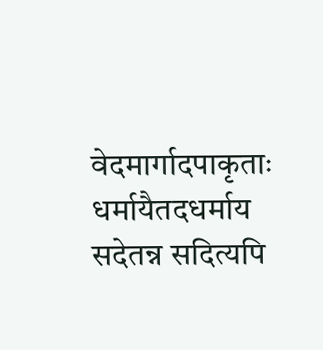वेदमार्गादपाकृताः
धर्मायैतदधर्माय सदेतन्न सदित्यपि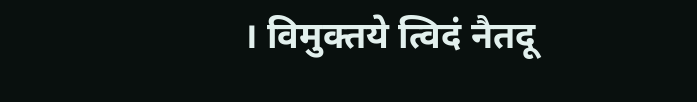। विमुक्तये त्विदं नैतदू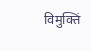विमुक्तिं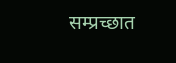सम्प्रच्छात